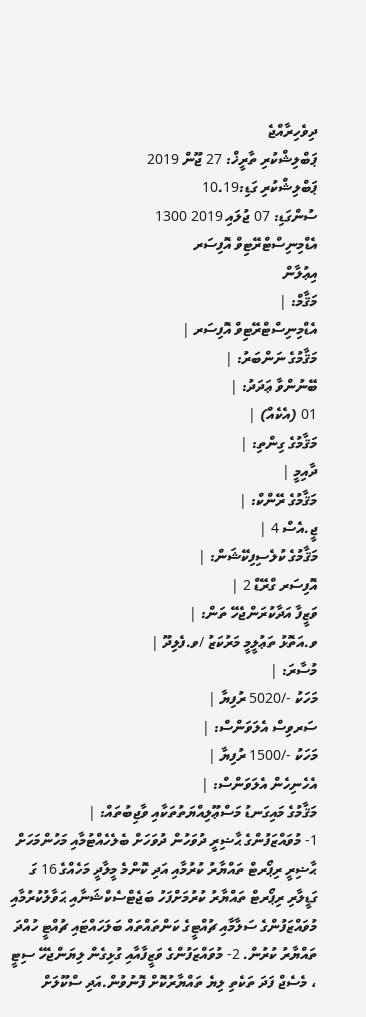ދިވެހިރާއްޖެ
ޕަބްލިޝްކުރި ތާރީޚް: 27 ޖޫން 2019
ޕަބްލިޝްކުރި ގަޑި:10.19
ސުންގަޑި: 07 ޖުލައި 2019 1300
އެޑްމިނިސްޓްރޭޓިވް އޮފިސަރ
އިޢުލާން
މަޤާމް: |
އެޑްމިނިސްޓްރޭޓިވް އޮފިސަރ |
މަޤާމުގެ ނަންބަރު: |
ބޭނުންވާ ޢަދަދު: |
01 (އެކެއް) |
މަޤާމުގެ ގިންތި: |
ދާއިމީ |
މަޤާމުގެ ރޭންކް: |
ޖީ.އެސް 4 |
މަޤާމުގެ ކުލެސިފިކޭޝަން: |
އޮފިސަރ ގްރޭޑް 2 |
ވަޒީފާ އަދާކުރަންޖެހޭ ތަން: |
ވ.އަތޮޅު ތަޢުލީމީ މަރުކަޒު /ވ.ފެލިދޫ |
މުސާރަ: |
މަހަކު -/5020 ރުފިޔާ |
ސަރވިސް އެލަވަންސް: |
މަހަކު -/1500 ރުފިޔާ |
އެހެނިހެން އެލަވަންސް: |
މަޤާމުގެ މައިގަނޑު މަސްޢޫލިއްޔަތުތަކާއި ވާޖިބުތައް: |
1- މުވައްޒަފުންގެ ޙާޟިރީ ދުވަހުން ދުވަހަށް ބެލެހެއްޓުމާއި މަހުންމަހަށް ޙާޟިރީ ރިޕޯރޓް ތައްޔާރު ކުރުމާއި އަދި ކޮންމެ މީލާދީ މަހެއްގެ 16 ގަ ގަޑީލާރި ރިޕޯރޓް ތައްޔާރު ކުރުމަށްފަހު ބަޖެޓްސެކްޝަނާއި ޙަވާލުކުރުމާއި މުވައްޒަފުންގެ ސަލާމާއި ޗުއްޓީގެ ކަންތައްތައް ބަލަހައްޓައި ޗުއްޓީ ހުއްދަ ތައްޔާރު ކުރުން. 2- މުވައްޒަފުންގެ ވަޒީފާއާއި ގުޅިގެން ލިޔަންޖެހޭ ސިޓީ ، މެސެޖް ފަދަ ތަކެތި ލިޔެ ތައްޔާރުކޮށް ފޮނުވުން.އަދި ސްކޫލަށް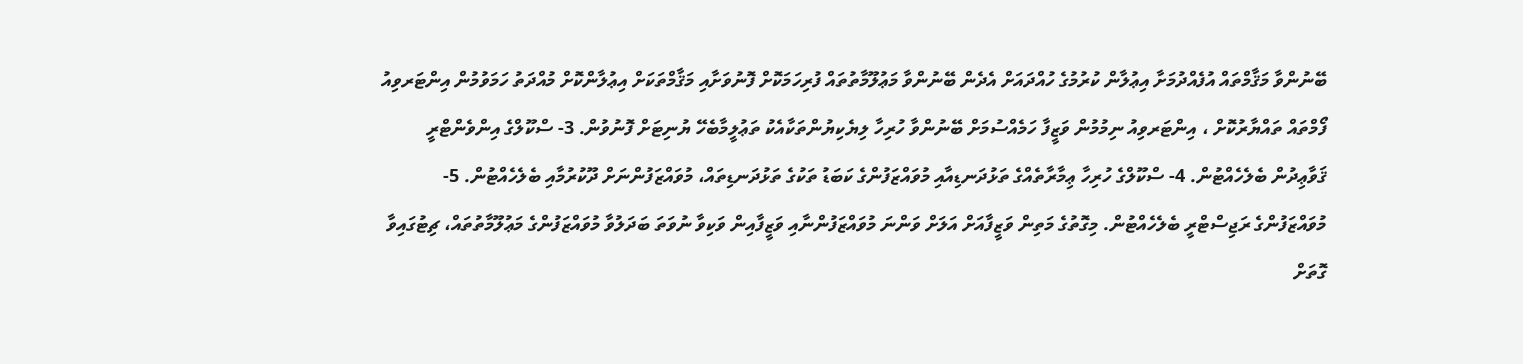ބޭނުންވާ މަޤާމްތައް އުފެއްދުމަށާ އިޢުލާން ކުރުމުގެ ހުއްދައަށް އެދެން ބޭނުންވާ މަޢުލޫމާތުތައް ފުރިހަމަކޮށް ފޮނުވަށާއި މަޤާމްތަކަށް އިޢުލާންކޮށް މުއްދަތު ހަމަވުމުން އިންޓަރވިއު ފޯމްތައް ތައްޔާރުކޮށް ، އިންޓަރވިއު ނިމުމުން ވަޒީފާ ހަމެއްސުމަށް ބޭނުންވާ ހުރިހާ ލިޔެކިޔުންތަކާއެކު ތަޢުލީމާބެހޭ ޔުނިޓަށް ފޮނުވުން. 3- ސްކޫލްގެ އިންވެންޓްރީ ޤަވާޢިދުން ބެލެހެއްޓުން. 4- ސްކޫލްގެ ހުރިހާ ޢިމާރާތެއްގެ ތަޅުދަނޑިއާއި މުވައްޒަފުންގެ ކަބަޑު ތަކުގެ ތަޅުދަނޑިތައް، މުވައްޒަފުންނަށް ދޫކުރުމާއި ބެލެހެއްޓުން. 5- މުވައްޒަފުންގެ ރަޖިސްޓްރީ ބެލެހެއްޓުން. މިގޮތުގެ މަތިން ވަޒީފާއަށް އަލަށް ވަންނަ މުވައްޒަފުންނާއި ވަޒީފާއިން ވަކިވާ ނުވަތަ ބަދަލުވާ މުވައްޒަފުންގެ މަޢުލޫމާތުތައް، ޗިޓުގައިވާ ގޮތަށް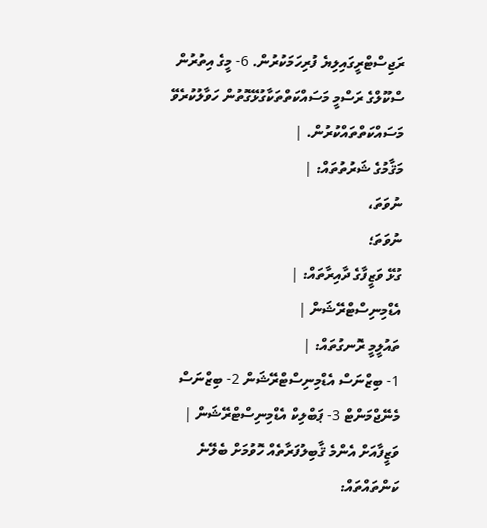ރަޖިސްޓްރީގައިލިޔެ ފުރިހަމަކުރުން. 6- މީގެ އިތުރުން ސްކޫލްގެ ރަސްމީ މަސައްކަތްތަކާގުޅޭގޮތުން ހަވާލުކުރެވޭ މަސައްކަތްތައްކުރުން. |
މަޤާމުގެ ޝަރުތުތައް: |
ނުވަތަ،
ނުވަތަ؛
ގުޅޭ ވަޒީފާގެ ދާއިރާތައް: |
އެޑްމިނިސްޓްރޭޝަން |
ތައުލީމީ ރޮނގުތައް: |
1- ބިޒްނަސް އެޑްމިނިސްޓްރޭޝަން 2- ބިޒްނަސް މެނޭޖްމަންޓް 3- ޕަބްލިކް އެޑްމިނިސްޓްރޭޝަން |
ވަޒީފާއަށް އެންމެ ޤާބިލުފަރާތެއް ހޮވުމަށް ބެލޭނެ ކަންތައްތައް: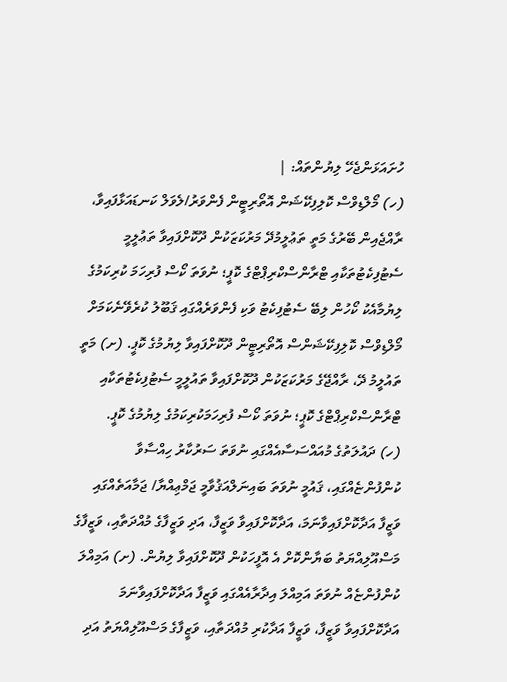ހުށައަޅަންޖެހޭ ލިޔުންތައް: |
(ހ) މޯލްޑިވްސް ކޮލިފިކޭޝަން އޮތޯރިޓީން ފެންވަރު/ލެވަލް ކަނޑައަޅާފައިވާ، ރާއްޖެއިން ބޭރުގެ މަތީ ތަޢުލީމުދޭ މަރުކަޒަކުން ދޫކޮށްފައިވާ ތަޢުލީމީ ސެޓުފިކެޓުތަކާއި ޓްރާންސްކްރިޕްޓްގެ ކޮޕީ؛ ނުވަތަ ކޯސް ފުރިހަމަ ކުރިކަމުގެ ލިޔުމާއެކު ކޯހުން ލިބޭ ސެޓުފިކެޓު ވަކި ފެންވަރެއްގައި ޤަބޫލު ކުރެވޭނެކަމަށް މޯލްޑިވްސް ކޮލިފިކޭޝަންސް އޮތޯރިޓީން ދޫކޮށްފައިވާ ލިޔުމުގެ ކޮޕީ. (ށ) މަތީ ތައުލީމު ދޭ، ރާއްޖޭގެ މަރުކަޒަކުން ދޫކޮށްފައިވާ ތައުލީމީ ސެޓުފިކެޓުތަކާއި ޓްރާންސްކްރިޕްޓްގެ ކޮޕީ؛ ނުވަތަ ކޯސް ފުރިހަމަކުރިކަމުގެ ލިޔުމުގެ ކޮޕީ.
(ހ) ދައުލަތުގެ މުއައްސަސާއެއްގައި ނުވަތަ ސަރުކާރު ހިއްސާވާ ކުންފުންޏެއްގައި، ޤައުމީ ނުވަތަ ބައިނަލްއަޤުވާމީ ޖަމްޢިއްޔާ/ ޖަމާއަތެއްގައި ވަޒީފާ އަދާކޮށްފައިވާނަމަ، އަދާކޮށްފައިވާ ވަޒީފާ، އަދި ވަޒީފާގެ މުއްދަތާއި، ވަޒީފާގެ މަސްއޫލިއްޔަތު ބަޔާންކޮށް އެ އޮފީހަކުން ދޫކޮށްފައިވާ ލިޔުން. (ށ) އަމިއްލަ ކުންފުންޏެއް ނުވަތަ އަމިއްލަ އިދާރާއެއްގައި ވަޒީފާ އަދާކޮށްފައިވާނަމަ އަދާކޮށްފައިވާ ވަޒީފާ، ވަޒީފާ އަދާކުރި މުއްދަތާއި، ވަޒީފާގެ މަސްއޫލިއްޔަތު އަދި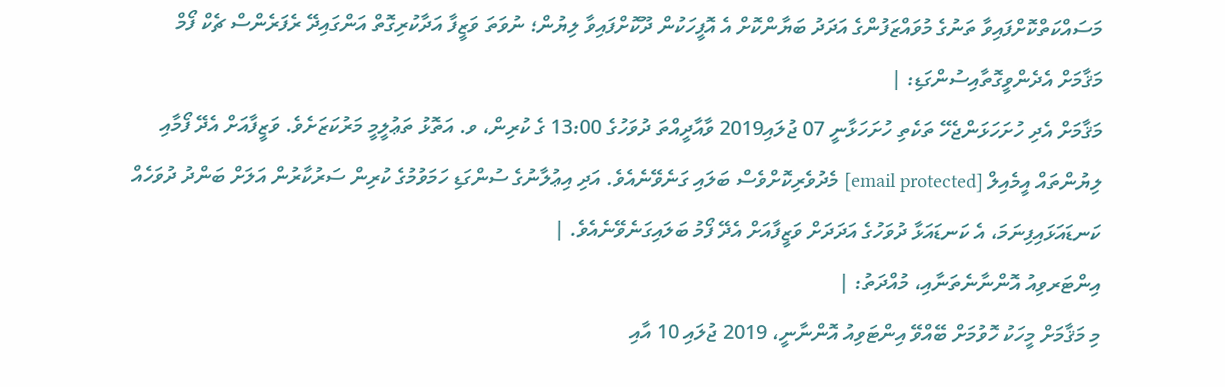މަސައްކަތްކޮށްފައިވާ ތަނުގެ މުވައްޒަފުންގެ އަދަދު ބަޔާންކޮށް އެ އޮފީހަކުން ދޫކޮށްފައިވާ ލިޔުން؛ ނުވަތަ ވަޒީފާ އަދާކުރިގޮތް އަންގައިދޭ ރެފަރެންސް ޗެކް ފޯމް
މަޤާމަށް އެދެންވީގޮތާއިސުންގަޑި: |
މަޤާމަށް އެދި ހުށަހަޅަންޖެހޭ ތަކެތި ހުށަހަޅާނީ 07 ޖުލައި2019 ވާއާދީއްތަ ދުވަހުގެ 13:00 ގެ ކުރިން، ވ. އަތޮޅު ތަޢުލީމީ މަރުކަޒަށެވެ. ވަޒީފާއަށް އެދޭ ފޯމާއި ލިޔުންތައް އީމެއިލް [email protected] މެދުވެރިކޮށްވެސް ބަލައި ގަނެވޭނެއެވެ. އަދި އިޢުލާނުގެ ސުންގަޑި ހަމަވުމުގެ ކުރިން ސަރުކާރުން އަލަށް ބަންދު ދުވަހެއް ކަނޑައަޅައިފިނަމަ، އެ ކަނޑައަޅާ ދުވަހުގެ އަދަދަށް ވަޒީފާއަށް އެދޭ ފޯމު ބަލައިގަނެވޭނެއެވެ. |
އިންޓަރވިއު އޮންނާނެތަނާއި، މުއްދަތު: |
މި މަޤާމަށް މީހަކު ހޮވުމަށް ބޭއްވޭ އިންޓަވިއު އޮންނާނީ، 2019 ޖުލައި 10 އާއި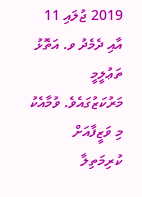2019 ޖުލައި 11 އާއި ދެމެދު ވ. އަތޮޅު ތަޢުލީމީ މަރުކަޒުގައެވެ. ވުމާއެކު މި ވަޒީފާއަށް ކުރިމަތިލާ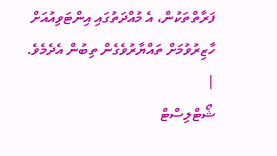ފަރާތްތަކުން، އެ މުއްދަތުގައި އިންޓަވިއުއަށް ހާޒިރުވުމަށް ތައްޔާރުވެގެން ތިބުން އެދެމެވެ. |
ޝޯޓްލިސްޓް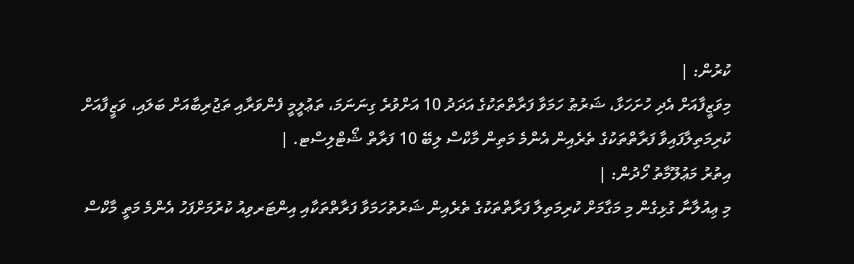ކުރުން: |
މިވަޒީފާއަށް އެދި ހުށަހަޅާ، ޝަރުޠު ހަމަވާ ފަރާތްތަކުގެ އަދަދު 10 އަށްވުރެ ގިނަނަމަ، ތަޢުލީމީ ފެންވަރާއި ތަޖުރިބާއަށް ބަލައި، ވަޒީފާއަށް ކުރިމަތިލާފައިވާ ފަރާތްތަކުގެ ތެރެއިން އެންމެ މަތިން މާކްސް ލިބޭ 10 ފަރާތް ޝޯޓްލިސްޓ. |
އިތުރު މަޢުލޫމާތު ހޯދުން: |
މި ޢިއުލާނާ ގުޅިގެން މި މަގާމަށް ކުރިމަތިލާ ފަރާތްތަކުގެ ތެރެއިން ޝަރުތުހަމަވާ ފަރާތްތަކާއި އިންޓަރވިއު ކުރުމަށްފަހު އެންމެ މަތީ މާކްސް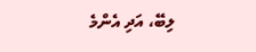ލިބޭ، އަދި އެންމެ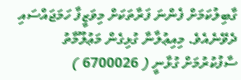ގާބިލުކަމަށް ފެންނަ ފަރާތަކަށް މިވަޒީފާ ހަމަޖައްސައި ދެވޭނެއެވެ. މިއިޢުލާނާ ގުޅިގެން މަޢުލޫމާތު ސާފުކުރުމަށް ގުޅާނީ ( 6700026 )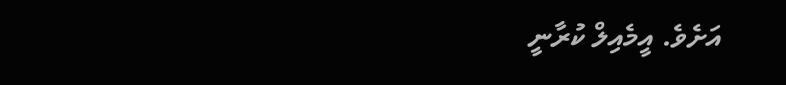އަށެވެ. އީމެއިލް ކުރާނީ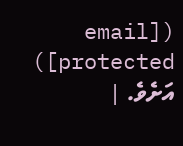([email protected]) އަށެވެ. |